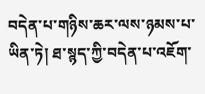བདེན་པ་གཉིས་ཆར་ལས་ཉམས་པ་ཡིན་ཏེ། ཐ་སྙད་ཀྱི་བདེན་པ་འཇོག་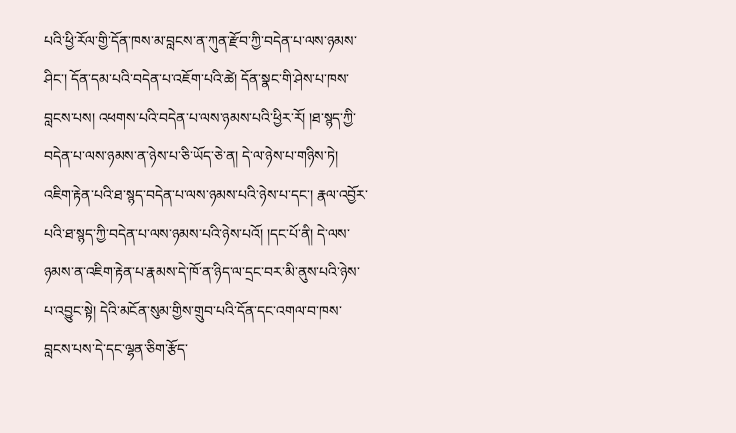པའི་ཕྱི་རོལ་གྱི་དོན་ཁས་མ་བླངས་ན་ཀུན་རྫོབ་ཀྱི་བདེན་པ་ལས་ཉམས་ཤིང་། དོན་དམ་པའི་བདེན་པ་འཇོག་པའི་ཚེ། དོན་སྣང་གི་ཤེས་པ་ཁས་བླངས་པས། འཕགས་པའི་བདེན་པ་ལས་ཉམས་པའི་ཕྱིར་རོ། །ཐ་སྙད་ཀྱི་བདེན་པ་ལས་ཉམས་ན་ཉེས་པ་ཅི་ཡོད་ཅེ་ན། དེ་ལ་ཉེས་པ་གཉིས་ཏེ། འཇིག་རྟེན་པའི་ཐ་སྙད་བདེན་པ་ལས་ཉམས་པའི་ཉེས་པ་དང་། རྣལ་འབྱོར་པའི་ཐ་སྙད་ཀྱི་བདེན་པ་ལས་ཉམས་པའི་ཉེས་པའོ། །དང་པོ་ནི། དེ་ལས་ཉམས་ན་འཇིག་རྟེན་པ་རྣམས་དེ་ཁོ་ན་ཉིད་ལ་དྲང་བར་མི་ནུས་པའི་ཉེས་པ་འབྱུང་སྟེ། དེའི་མངོན་སུམ་གྱིས་གྲུབ་པའི་དོན་དང་འགལ་བ་ཁས་བླངས་པས་དེ་དང་ལྷན་ཅིག་རྩོད་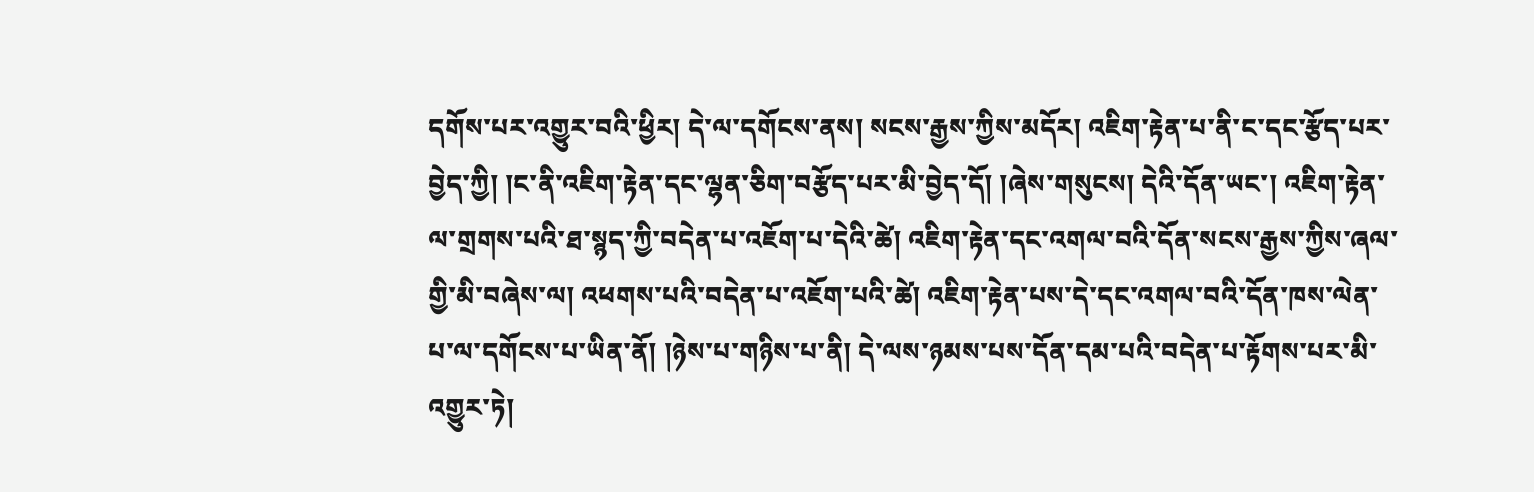དགོས་པར་འགྱུར་བའི་ཕྱིར། དེ་ལ་དགོངས་ནས། སངས་རྒྱས་ཀྱིས་མདོར། འཇིག་རྟེན་པ་ནི་ང་དང་རྩོད་པར་བྱེད་ཀྱི། །ང་ནི་འཇིག་རྟེན་དང་ལྷན་ཅིག་བརྩོད་པར་མི་བྱེད་དོ། །ཞེས་གསུངས། དེའི་དོན་ཡང་། འཇིག་རྟེན་ལ་གྲགས་པའི་ཐ་སྙད་ཀྱི་བདེན་པ་འཇོག་པ་དེའི་ཚེ། འཇིག་རྟེན་དང་འགལ་བའི་དོན་སངས་རྒྱས་ཀྱིས་ཞལ་གྱི་མི་བཞེས་ལ། འཕགས་པའི་བདེན་པ་འཇོག་པའི་ཚེ། འཇིག་རྟེན་པས་དེ་དང་འགལ་བའི་དོན་ཁས་ལེན་པ་ལ་དགོངས་པ་ཡིན་ནོ། །ཉེས་པ་གཉིས་པ་ནི། དེ་ལས་ཉམས་པས་དོན་དམ་པའི་བདེན་པ་རྟོགས་པར་མི་འགྱུར་ཏེ།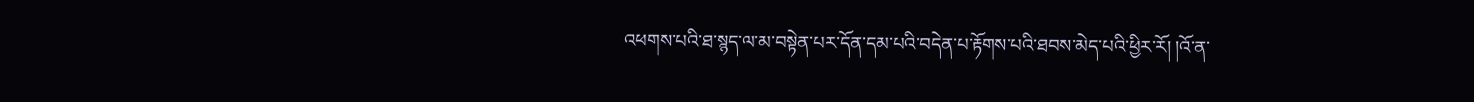འཕགས་པའི་ཐ་སྙད་ལ་མ་བསྟེན་པར་དོན་དམ་པའི་བདེན་པ་རྟོགས་པའི་ཐབས་མེད་པའི་ཕྱིར་རོ། །འོ་ན་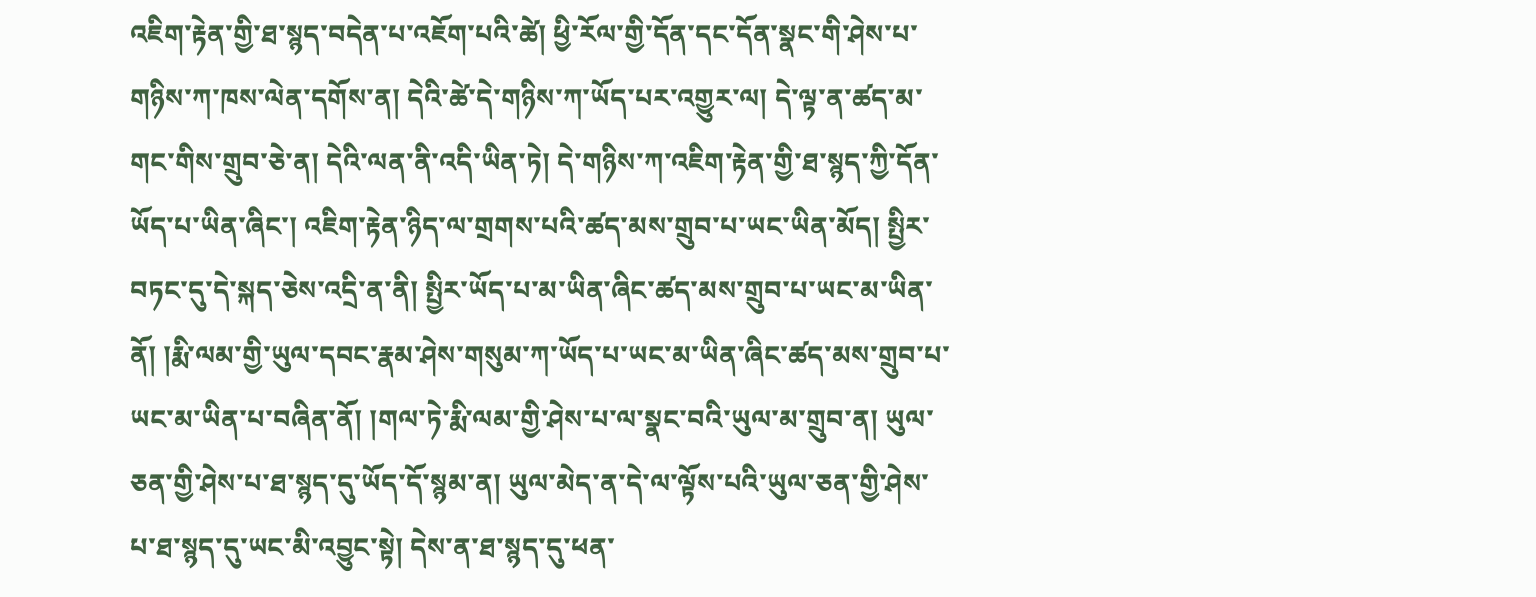འཇིག་རྟེན་གྱི་ཐ་སྙད་བདེན་པ་འཇོག་པའི་ཚེ། ཕྱི་རོལ་གྱི་དོན་དང་དོན་སྣང་གི་ཤེས་པ་གཉིས་ཀ་ཁས་ལེན་དགོས་ན། དེའི་ཚེ་དེ་གཉིས་ཀ་ཡོད་པར་འགྱུར་ལ། དེ་ལྟ་ན་ཚད་མ་གང་གིས་གྲུབ་ཅེ་ན། དེའི་ལན་ནི་འདི་ཡིན་ཏེ། དེ་གཉིས་ཀ་འཇིག་རྟེན་གྱི་ཐ་སྙད་ཀྱི་དོན་ཡོད་པ་ཡིན་ཞིང་། འཇིག་རྟེན་ཉིད་ལ་གྲགས་པའི་ཚད་མས་གྲུབ་པ་ཡང་ཡིན་མོད། སྤྱིར་བཏང་དུ་དེ་སྐད་ཅེས་འདྲི་ན་ནི། སྤྱིར་ཡོད་པ་མ་ཡིན་ཞིང་ཚད་མས་གྲུབ་པ་ཡང་མ་ཡིན་ནོ། །རྨི་ལམ་གྱི་ཡུལ་དབང་རྣམ་ཤེས་གསུམ་ཀ་ཡོད་པ་ཡང་མ་ཡིན་ཞིང་ཚད་མས་གྲུབ་པ་ཡང་མ་ཡིན་པ་བཞིན་ནོ། །གལ་ཏེ་རྨི་ལམ་གྱི་ཤེས་པ་ལ་སྣང་བའི་ཡུལ་མ་གྲུབ་ན། ཡུལ་ཅན་གྱི་ཤེས་པ་ཐ་སྙད་དུ་ཡོད་དོ་སྙམ་ན། ཡུལ་མེད་ན་དེ་ལ་ལྟོས་པའི་ཡུལ་ཅན་གྱི་ཤེས་པ་ཐ་སྙད་དུ་ཡང་མི་འབྱུང་སྟེ། དེས་ན་ཐ་སྙད་དུ་ཕན་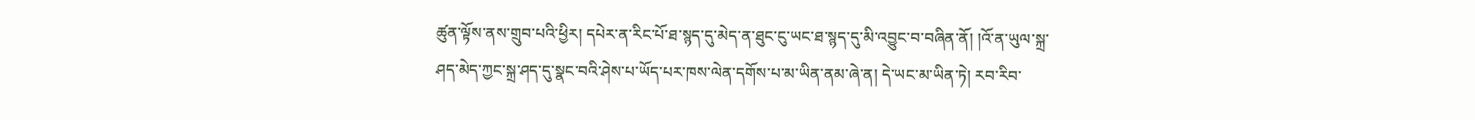ཚུན་ལྟོས་ནས་གྲུབ་པའི་ཕྱིར། དཔེར་ན་རིང་པོ་ཐ་སྙད་དུ་མེད་ན་ཐུང་ངུ་ཡང་ཐ་སྙད་དུ་མི་འབྱུང་བ་བཞིན་ནོ། །འོ་ན་ཡུལ་སྐྲ་ཤད་མེད་ཀྱང་སྐྲ་ཤད་དུ་སྣང་བའི་ཤེས་པ་ཡོད་པར་ཁས་ལེན་དགོས་པ་མ་ཡིན་ནམ་ཞེ་ན། དེ་ཡང་མ་ཡིན་ཏེ། རབ་རིབ་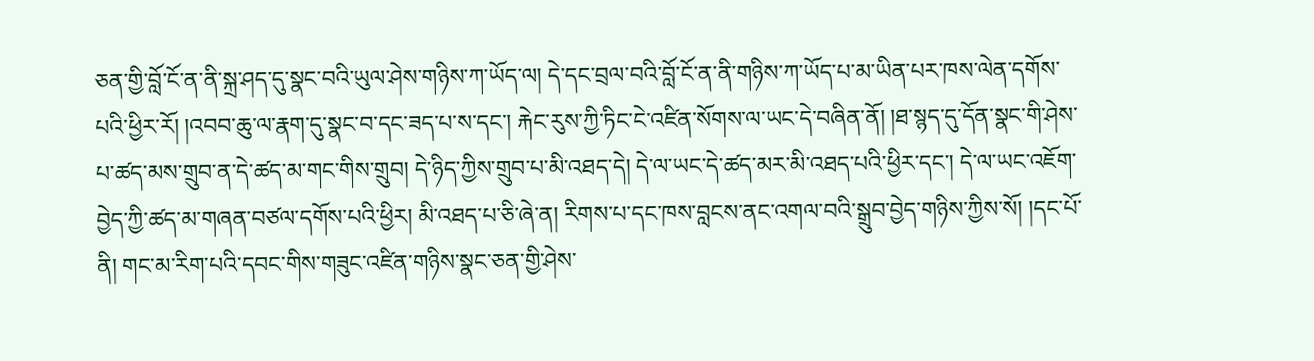ཅན་གྱི་བློ་ངོ་ན་ནི་སྐྲ་ཤད་དུ་སྣང་བའི་ཡུལ་ཤེས་གཉིས་ཀ་ཡོད་ལ། དེ་དང་བྲལ་བའི་བློ་ངོ་ན་ནི་གཉིས་ཀ་ཡོད་པ་མ་ཡིན་པར་ཁས་ལེན་དགོས་པའི་ཕྱིར་རོ། །འབབ་ཆུ་ལ་རྣག་དུ་སྣང་བ་དང་ཟད་པ་ས་དང་། རྐེང་རུས་ཀྱི་ཏིང་ངེ་འཛིན་སོགས་ལ་ཡང་དེ་བཞིན་ནོ། །ཐ་སྙད་དུ་དོན་སྣང་གི་ཤེས་པ་ཚད་མས་གྲུབ་ན་དེ་ཚད་མ་གང་གིས་གྲུབ། དེ་ཉིད་ཀྱིས་གྲུབ་པ་མི་འཐད་དེ། དེ་ལ་ཡང་དེ་ཚད་མར་མི་འཐད་པའི་ཕྱིར་དང་། དེ་ལ་ཡང་འཇོག་བྱེད་ཀྱི་ཚད་མ་གཞན་བཙལ་དགོས་པའི་ཕྱིར། མི་འཐད་པ་ཅི་ཞེ་ན། རིགས་པ་དང་ཁས་བླངས་ནང་འགལ་བའི་སྒྲུབ་བྱེད་གཉིས་ཀྱིས་སོ། །དང་པོ་ནི། གང་མ་རིག་པའི་དབང་གིས་གཟུང་འཛིན་གཉིས་སྣང་ཅན་གྱི་ཤེས་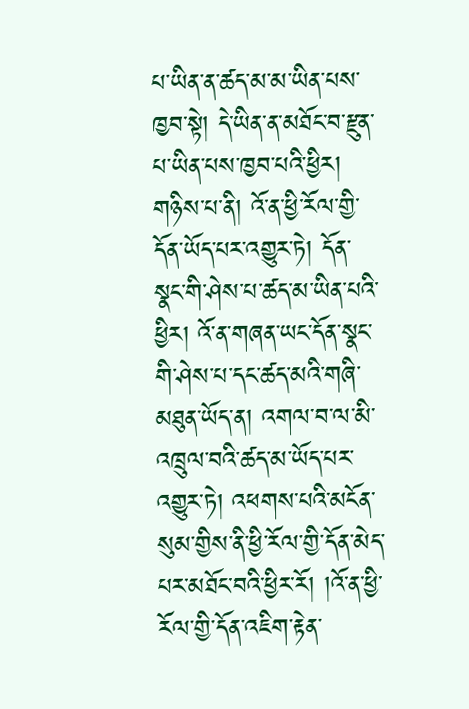པ་ཡིན་ན་ཚད་མ་མ་ཡིན་པས་ཁྱབ་སྟེ། དེ་ཡིན་ན་མཐོང་བ་རྫུན་པ་ཡིན་པས་ཁྱབ་པའི་ཕྱིར། གཉིས་པ་ནི། འོ་ན་ཕྱི་རོལ་གྱི་དོན་ཡོད་པར་འགྱུར་ཏེ། དོན་སྣང་གི་ཤེས་པ་ཚད་མ་ཡིན་པའི་ཕྱིར། འོ་ན་གཞན་ཡང་དོན་སྣང་གི་ཤེས་པ་དང་ཚད་མའི་གཞི་མཐུན་ཡོད་ན། འགལ་བ་ལ་མི་འཁྲུལ་བའི་ཚད་མ་ཡོད་པར་འགྱུར་ཏེ། འཕགས་པའི་མངོན་སུམ་གྱིས་ནི་ཕྱི་རོལ་གྱི་དོན་མེད་པར་མཐོང་བའི་ཕྱིར་རོ། །འོ་ན་ཕྱི་རོལ་གྱི་དོན་འཇིག་རྟེན་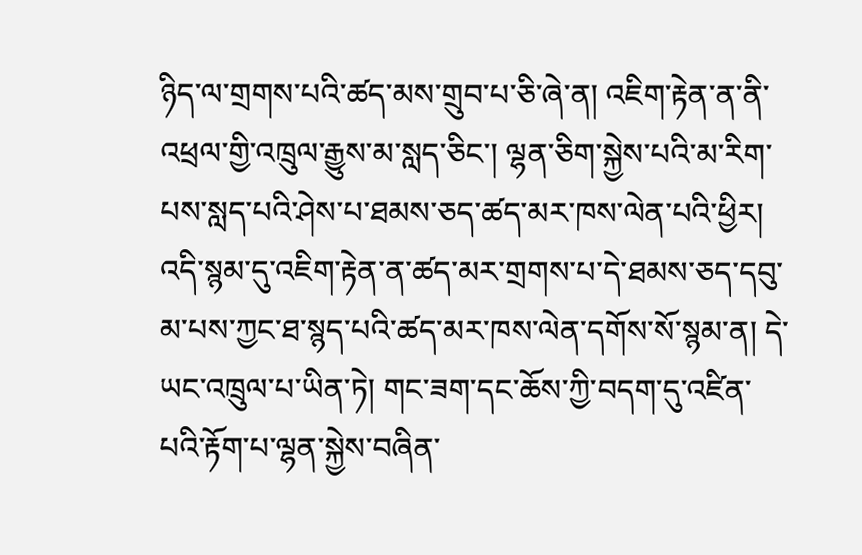ཉིད་ལ་གྲགས་པའི་ཚད་མས་གྲུབ་པ་ཅི་ཞེ་ན། འཇིག་རྟེན་ན་ནི་འཕྲལ་གྱི་འཁྲུལ་རྒྱུས་མ་སླད་ཅིང་། ལྷན་ཅིག་སྐྱེས་པའི་མ་རིག་པས་སླད་པའི་ཤེས་པ་ཐམས་ཅད་ཚད་མར་ཁས་ལེན་པའི་ཕྱིར། འདི་སྙམ་དུ་འཇིག་རྟེན་ན་ཚད་མར་གྲགས་པ་དེ་ཐམས་ཅད་དབུ་མ་པས་ཀྱང་ཐ་སྙད་པའི་ཚད་མར་ཁས་ལེན་དགོས་སོ་སྙམ་ན། དེ་ཡང་འཁྲུལ་པ་ཡིན་ཏེ། གང་ཟག་དང་ཆོས་ཀྱི་བདག་དུ་འཛིན་པའི་རྟོག་པ་ལྷན་སྐྱེས་བཞིན་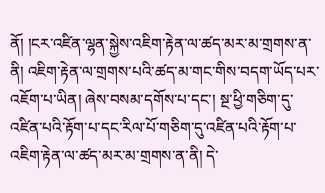ནོ། །ངར་འཛིན་ལྷན་སྐྱེས་འཇིག་རྟེན་ལ་ཚད་མར་མ་གྲགས་ན་ནི། འཇིག་རྟེན་ལ་གྲགས་པའི་ཚད་མ་གང་གིས་བདག་ཡོད་པར་འཇོག་པ་ཡིན། ཞེས་བསམ་དགོས་པ་དང་། སྔ་ཕྱི་གཅིག་དུ་འཛིན་པའི་རྟོག་པ་དང་རིལ་པོ་གཅིག་དུ་འཛིན་པའི་རྟོག་པ་འཇིག་རྟེན་ལ་ཚད་མར་མ་གྲགས་ན་ནི། དེ་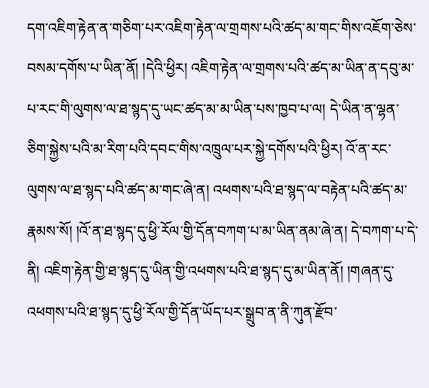དག་འཇིག་རྟེན་ན་གཅིག་པར་འཇིག་རྟེན་ལ་གྲགས་པའི་ཚད་མ་གང་གིས་འཇོག་ཅེས་བསམ་དགོས་པ་ཡིན་ནོ། །དེའི་ཕྱིར། འཇིག་རྟེན་ལ་གྲགས་པའི་ཚད་མ་ཡིན་ན་དབུ་མ་པ་རང་གི་ལུགས་ལ་ཐ་སྙད་དུ་ཡང་ཚད་མ་མ་ཡིན་པས་ཁྱབ་པ་ལ། དེ་ཡིན་ན་ལྷན་ཅིག་སྐྱེས་པའི་མ་རིག་པའི་དབང་གིས་འཁྲུལ་པར་སྐྱེ་དགོས་པའི་ཕྱིར། འོ་ན་རང་ལུགས་ལ་ཐ་སྙད་པའི་ཚད་མ་གང་ཞེ་ན། འཕགས་པའི་ཐ་སྙད་ལ་བརྟེན་པའི་ཚད་མ་རྣམས་སོ། །འོ་ན་ཐ་སྙད་དུ་ཕྱི་རོལ་གྱི་དོན་བཀག་པ་མ་ཡིན་ནམ་ཞེ་ན། དེ་བཀག་པ་དེ་ནི། འཇིག་རྟེན་གྱི་ཐ་སྙད་དུ་ཡིན་གྱི་འཕགས་པའི་ཐ་སྙད་དུ་མ་ཡིན་ནོ། །གཞན་དུ་འཕགས་པའི་ཐ་སྙད་དུ་ཕྱི་རོལ་གྱི་དོན་ཡོད་པར་སྒྲུབ་ན་ནི་ཀུན་རྫོབ་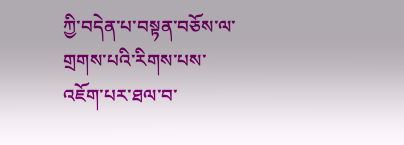ཀྱི་བདེན་པ་བསྟན་བཅོས་ལ་གྲགས་པའི་རིགས་པས་འཇོག་པར་ཐལ་བ་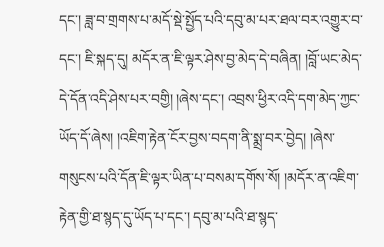དང་། ཟླ་བ་གྲགས་པ་མདོ་སྡེ་སྤྱོད་པའི་དབུ་མ་པར་ཐལ་བར་འགྱུར་བ་དང་། ཇི་སྐད་དུ། མདོར་ན་ཇི་ལྟར་ཤེས་བྱ་མེད་དེ་བཞིན། །བློ་ཡང་མེད་དེ་དོན་འདི་ཤེས་པར་བགྱི། །ཞེས་དང་། འབྲས་ཕྱིར་འདི་དག་མེད་ཀྱང་ཡོད་དོ་ཞེས། །འཇིག་རྟེན་ངོར་བྱས་བདག་ནི་སྨྲ་བར་བྱེད། །ཞེས་གསུངས་པའི་དོན་ཇི་ལྟར་ཡིན་པ་བསམ་དགོས་སོ། །མདོར་ན་འཇིག་རྟེན་གྱི་ཐ་སྙད་དུ་ཡོད་པ་དང་། དབུ་མ་པའི་ཐ་སྙད་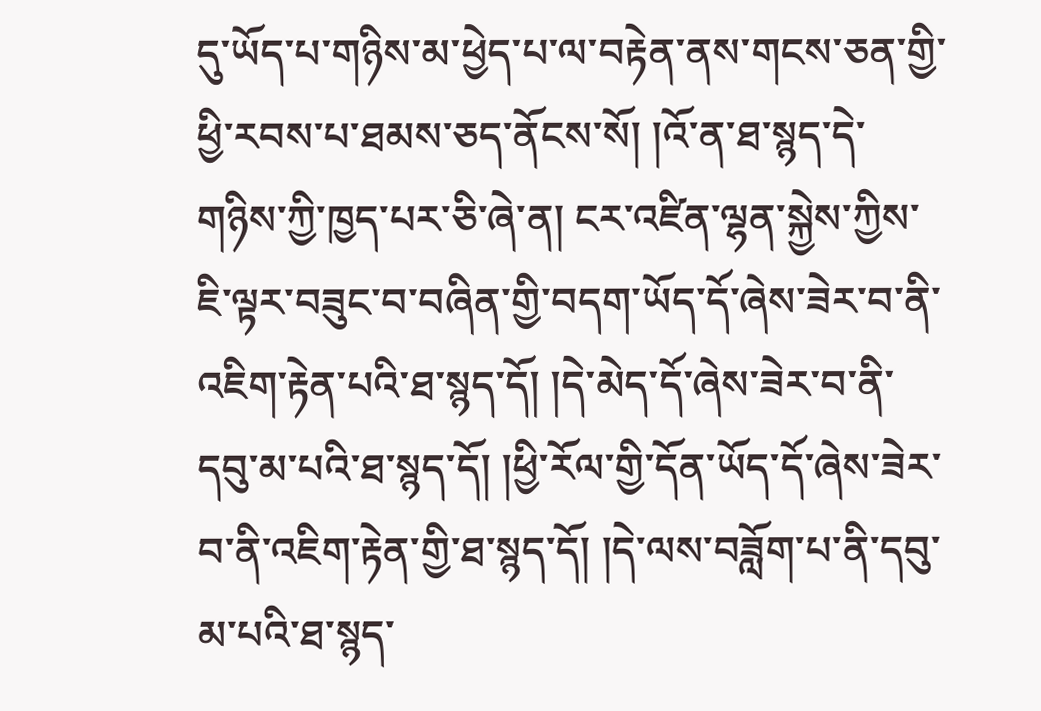དུ་ཡོད་པ་གཉིས་མ་ཕྱེད་པ་ལ་བརྟེན་ནས་གངས་ཅན་གྱི་ཕྱི་རབས་པ་ཐམས་ཅད་ནོངས་སོ། །འོ་ན་ཐ་སྙད་དེ་གཉིས་ཀྱི་ཁྱད་པར་ཅི་ཞེ་ན། ངར་འཛིན་ལྷན་སྐྱེས་ཀྱིས་ཇི་ལྟར་བཟུང་བ་བཞིན་གྱི་བདག་ཡོད་དོ་ཞེས་ཟེར་བ་ནི་འཇིག་རྟེན་པའི་ཐ་སྙད་དོ། །དེ་མེད་དོ་ཞེས་ཟེར་བ་ནི་དབུ་མ་པའི་ཐ་སྙད་དོ། །ཕྱི་རོལ་གྱི་དོན་ཡོད་དོ་ཞེས་ཟེར་བ་ནི་འཇིག་རྟེན་གྱི་ཐ་སྙད་དོ། །དེ་ལས་བཟློག་པ་ནི་དབུ་མ་པའི་ཐ་སྙད་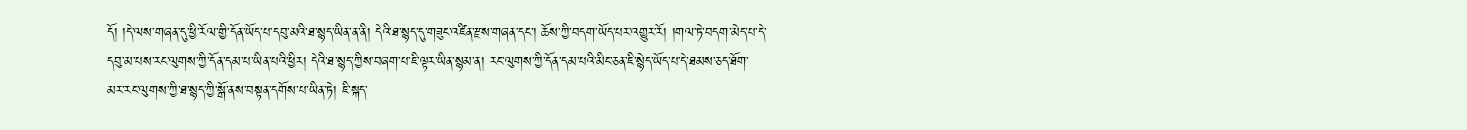དོ། །དེ་ལས་གཞན་དུ་ཕྱི་རོལ་གྱི་དོན་ཡོད་པ་དབུ་མའི་ཐ་སྙད་ཡིན་ན་ནི། དེའི་ཐ་སྙད་དུ་གཟུང་འཛིན་རྫས་གཞན་དང་། ཆོས་ཀྱི་བདག་ཡོད་པར་འགྱུར་རོ། །གལ་ཏེ་བདག་མེད་པ་དེ་དབུ་མ་པས་རང་ལུགས་ཀྱི་དོན་དམ་པ་ཡིན་པའི་ཕྱིར། དེའི་ཐ་སྙད་ཀྱིས་བཞག་པ་ཇི་ལྟར་ཡིན་སྙམ་ན། རང་ལུགས་ཀྱི་དོན་དམ་པའི་མིང་ཅན་ཇི་སྙེད་ཡོད་པ་དེ་ཐམས་ཅད་ཐོག་མར་རང་ལུགས་ཀྱི་ཐ་སྙད་ཀྱི་སྒོ་ནས་བསྟན་དགོས་པ་ཡིན་ཏེ། ཇི་སྐད་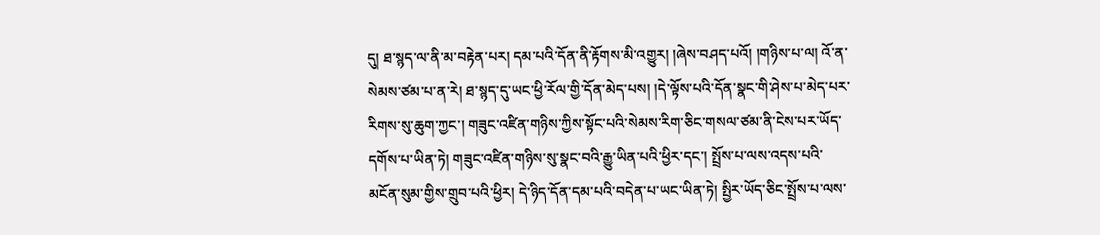དུ། ཐ་སྙད་ལ་ནི་མ་བརྟེན་པར། དམ་པའི་དོན་ནི་རྟོགས་མི་འགྱུར། །ཞེས་བཤད་པའོ། །གཉིས་པ་ལ། འོ་ན་སེམས་ཙམ་པ་ན་རེ། ཐ་སྙད་དུ་ཡང་ཕྱི་རོལ་གྱི་དོན་མེད་པས། །དེ་ལྟོས་པའི་དོན་སྣང་གི་ཤེས་པ་མེད་པར་རིགས་སུ་ཆུག་ཀྱང་། གཟུང་འཛིན་གཉིས་ཀྱིས་སྟོང་པའི་སེམས་རིག་ཅིང་གསལ་ཙམ་ནི་ངེས་པར་ཡོད་དགོས་པ་ཡིན་ཏེ། གཟུང་འཛིན་གཉིས་སུ་སྣང་བའི་རྒྱུ་ཡིན་པའི་ཕྱིར་དང་། སྤྲོས་པ་ལས་འདས་པའི་མངོན་སུམ་གྱིས་གྲུབ་པའི་ཕྱིར། དེ་ཉིད་དོན་དམ་པའི་བདེན་པ་ཡང་ཡིན་ཏེ། སྤྱིར་ཡོད་ཅིང་སྤྲོས་པ་ལས་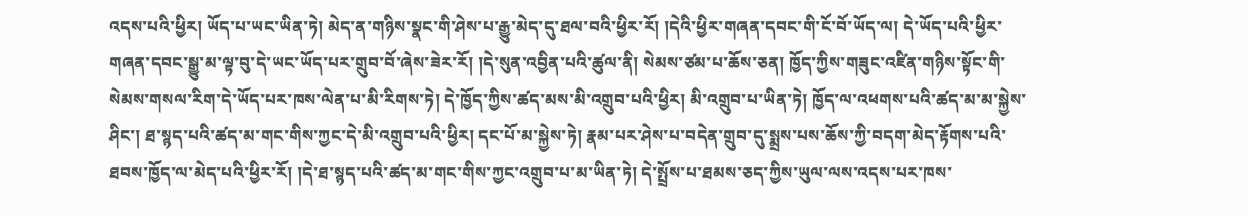འདས་པའི་ཕྱིར། ཡོད་པ་ཡང་ཡིན་ཏེ། མེད་ན་གཉིས་སྣང་གི་ཤེས་པ་རྒྱུ་མེད་དུ་ཐལ་བའི་ཕྱིར་རོ། །དེའི་ཕྱིར་གཞན་དབང་གི་ངོ་བོ་ཡོད་ལ། དེ་ཡོད་པའི་ཕྱིར་གཞན་དབང་སྒྱུ་མ་ལྟ་བུ་དེ་ཡང་ཡོད་པར་གྲུབ་བོ་ཞེས་ཟེར་རོ། །དེ་སུན་འབྱིན་པའི་ཚུལ་ནི། སེམས་ཙམ་པ་ཆོས་ཅན། ཁྱོད་ཀྱིས་གཟུང་འཛིན་གཉིས་སྟོང་གི་སེམས་གསལ་རིག་དེ་ཡོད་པར་ཁས་ལེན་པ་མི་རིགས་ཏེ། དེ་ཁྱོད་ཀྱིས་ཚད་མས་མི་འགྲུབ་པའི་ཕྱིར། མི་འགྲུབ་པ་ཡིན་ཏེ། ཁྱོད་ལ་འཕགས་པའི་ཚད་མ་མ་སྐྱེས་ཤིང་། ཐ་སྙད་པའི་ཚད་མ་གང་གིས་ཀྱང་དེ་མི་འགྲུབ་པའི་ཕྱིར། དང་པོ་མ་སྐྱེས་ཏེ། རྣམ་པར་ཤེས་པ་བདེན་གྲུབ་དུ་སྨྲས་པས་ཆོས་ཀྱི་བདག་མེད་རྟོགས་པའི་ཐབས་ཁྱོད་ལ་མེད་པའི་ཕྱིར་རོ། །དེ་ཐ་སྙད་པའི་ཚད་མ་གང་གིས་ཀྱང་འགྲུབ་པ་མ་ཡིན་ཏེ། དེ་སྤྲོས་པ་ཐམས་ཅད་ཀྱིས་ཡུལ་ལས་འདས་པར་ཁས་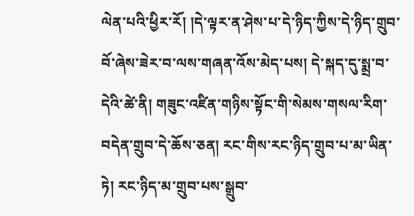ལེན་པའི་ཕྱིར་རོ། །དེ་ལྟར་ན་ཤེས་པ་དེ་ཉིད་ཀྱིས་དེ་ཉིད་གྲུབ་བོ་ཞེས་ཟེར་བ་ལས་གཞན་འོས་མེད་པས། དེ་སྐད་དུ་སྨྲ་བ་དེའི་ཚེ་ནི། གཟུང་འཛིན་གཉིས་སྟོང་གི་སེམས་གསལ་རིག་བདེན་གྲུབ་དེ་ཆོས་ཅན། རང་གིས་རང་ཉིད་གྲུབ་པ་མ་ཡིན་ཏེ། རང་ཉིད་མ་གྲུབ་པས་སྒྲུབ་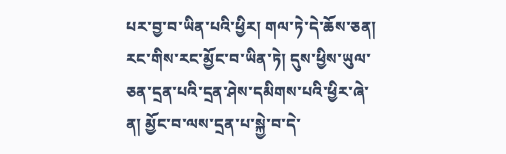པར་བྱ་བ་ཡིན་པའི་ཕྱིར། གལ་ཏེ་དེ་ཆོས་ཅན། རང་གིས་རང་མྱོང་བ་ཡིན་ཏེ། དུས་ཕྱིས་ཡུལ་ཅན་དྲན་པའི་དྲན་ཤེས་དམིགས་པའི་ཕྱིར་ཞེ་ན། མྱོང་བ་ལས་དྲན་པ་སྐྱེ་བ་དེ་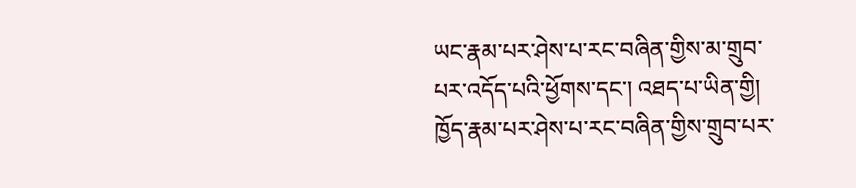ཡང་རྣམ་པར་ཤེས་པ་རང་བཞིན་གྱིས་མ་གྲུབ་པར་འདོད་པའི་ཕྱོགས་དང་། འཐད་པ་ཡིན་གྱི། ཁྱོད་རྣམ་པར་ཤེས་པ་རང་བཞིན་གྱིས་གྲུབ་པར་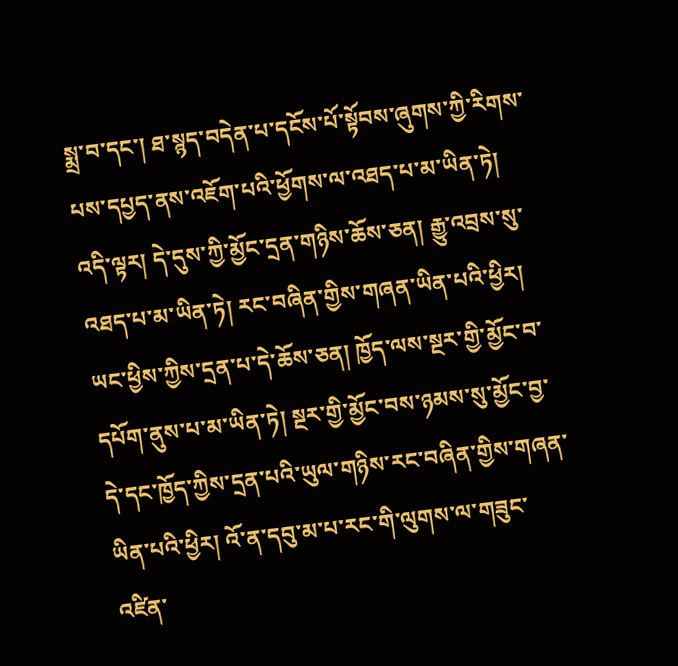སྨྲ་བ་དང་། ཐ་སྙད་བདེན་པ་དངོས་པོ་སྟོབས་ཞུགས་ཀྱི་རིགས་པས་དཔྱད་ནས་འཇོག་པའི་ཕྱོགས་ལ་འཐད་པ་མ་ཡིན་ཏེ། འདི་ལྟར། དེ་དུས་ཀྱི་མྱོང་དྲན་གཉིས་ཆོས་ཅན། རྒྱུ་འབྲས་སུ་འཐད་པ་མ་ཡིན་ཏེ། རང་བཞིན་གྱིས་གཞན་ཡིན་པའི་ཕྱིར། ཡང་ཕྱིས་ཀྱིས་དྲན་པ་དེ་ཆོས་ཅན། ཁྱོད་ལས་སྔར་གྱི་མྱོང་བ་དཔོག་ནུས་པ་མ་ཡིན་ཏེ། སྔར་གྱི་མྱོང་བས་ཉམས་སུ་མྱོང་བྱ་དེ་དང་ཁྱོད་ཀྱིས་དྲན་པའི་ཡུལ་གཉིས་རང་བཞིན་གྱིས་གཞན་ཡིན་པའི་ཕྱིར། འོ་ན་དབུ་མ་པ་རང་གི་ལུགས་ལ་གཟུང་འཛིན་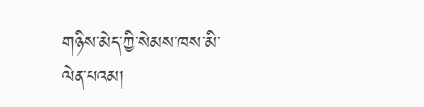གཉིས་མེད་ཀྱི་སེམས་ཁས་མི་ལེན་པའམ།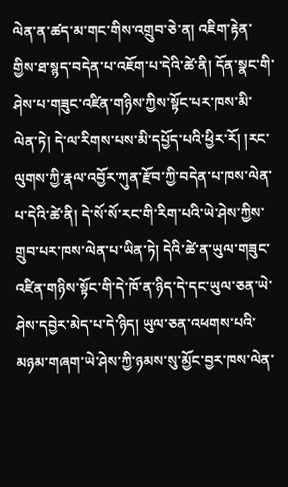ལེན་ན་ཚད་མ་གང་གིས་འགྲུབ་ཅེ་ན། འཇིག་རྟེན་གྱིས་ཐ་སྙད་བདེན་པ་འཇོག་པ་དེའི་ཚེ་ནི། དོན་སྣང་གི་ཤེས་པ་གཟུང་འཛིན་གཉིས་ཀྱིས་སྟོང་པར་ཁས་མི་ལེན་ཏེ། དེ་ལ་རིགས་པས་མི་དཔྱོད་པའི་ཕྱིར་རོ། །རང་ལུགས་ཀྱི་རྣལ་འབྱོར་ཀུན་རྫོབ་ཀྱི་བདེན་པ་ཁས་ལེན་པ་དེའི་ཚེ་ནི། དེ་སོ་སོ་རང་གི་རིག་པའི་ཡེ་ཤེས་ཀྱིས་གྲུབ་པར་ཁས་ལེན་པ་ཡིན་ཏེ། དེའི་ཚེ་ན་ཡུལ་གཟུང་འཛིན་གཉིས་སྟོང་གི་དེ་ཁོ་ན་ཉིད་དེ་དང་ཡུལ་ཅན་ཡེ་ཤེས་དབྱེར་མེད་པ་དེ་ཉིད། ཡུལ་ཅན་འཕགས་པའི་མཉམ་གཞག་ཡེ་ཤེས་ཀྱི་ཉམས་སུ་མྱོང་བྱར་ཁས་ལེན་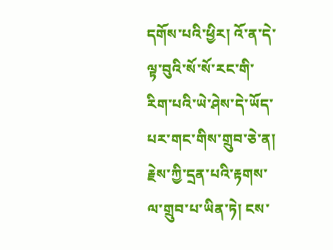དགོས་པའི་ཕྱིར། འོ་ན་དེ་ལྟ་བུའི་སོ་སོ་རང་གི་རིག་པའི་ཡེ་ཤེས་དེ་ཡོད་པར་གང་གིས་གྲུབ་ཅེ་ན། རྗེས་ཀྱི་དྲན་པའི་རྟགས་ལ་གྲུབ་པ་ཡིན་ཏེ། ངས་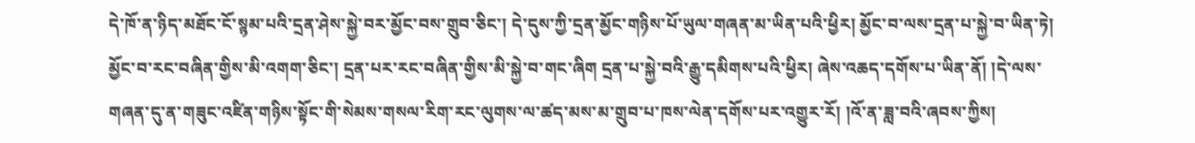དེ་ཁོ་ན་ཉིད་མཐོང་ངོ་སྙམ་པའི་དྲན་ཤེས་སྐྱེ་བར་མྱོང་བས་གྲུབ་ཅིང་། དེ་དུས་ཀྱི་དྲན་མྱོང་གཉིས་པོ་ཡུལ་གཞན་མ་ཡིན་པའི་ཕྱིར། མྱོང་བ་ལས་དྲན་པ་སྐྱེ་བ་ཡིན་ཏེ། མྱོང་བ་རང་བཞིན་གྱིས་མི་འགག་ཅིང་། དྲན་པར་རང་བཞིན་གྱིས་མི་སྐྱེ་བ་གང་ཞིག དྲན་པ་སྐྱེ་བའི་རྒྱུ་དམིགས་པའི་ཕྱིར། ཞེས་འཆད་དགོས་པ་ཡིན་ནོ། །དེ་ལས་གཞན་དུ་ན་གཟུང་འཛིན་གཉིས་སྟོང་གི་སེམས་གསལ་རིག་རང་ལུགས་ལ་ཚད་མས་མ་གྲུབ་པ་ཁས་ལེན་དགོས་པར་འགྱུར་རོ། །འོ་ན་ཟླ་བའི་ཞབས་ཀྱིས།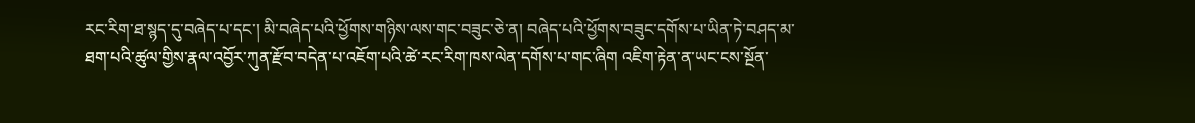རང་རིག་ཐ་སྙད་དུ་བཞེད་པ་དང་། མི་བཞེད་པའི་ཕྱོགས་གཉིས་ལས་གང་བཟུང་ཅེ་ན། བཞེད་པའི་ཕྱོགས་བཟུང་དགོས་པ་ཡིན་ཏེ་བཤད་མ་ཐག་པའི་ཚུལ་གྱིས་རྣལ་འབྱོར་ཀུན་རྫོབ་བདེན་པ་འཇོག་པའི་ཚེ་རང་རིག་ཁས་ལེན་དགོས་པ་གང་ཞིག འཇིག་རྟེན་ན་ཡང་ངས་སྔོན་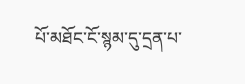པོ་མཐོང་ངོ་སྙམ་དུ་དྲན་པ་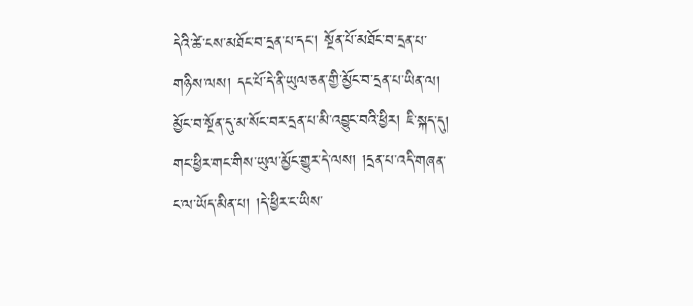དེའི་ཚེ་ངས་མཐོང་བ་དྲན་པ་དང་། སྔོན་པོ་མཐོང་བ་དྲན་པ་གཉིས་ལས། དང་པོ་དེ་ནི་ཡུལ་ཅན་གྱི་མྱོང་བ་དྲན་པ་ཡིན་ལ། མྱོང་བ་སྔོན་དུ་མ་སོང་བར་དྲན་པ་མི་འབྱུང་བའི་ཕྱིར། ཇི་སྐད་དུ། གང་ཕྱིར་གང་གིས་ཡུལ་མྱོང་གྱུར་དེ་ལས། །དྲན་པ་འདི་གཞན་ང་ལ་ཡོད་མིན་པ། །དེ་ཕྱིར་ང་ཡིས་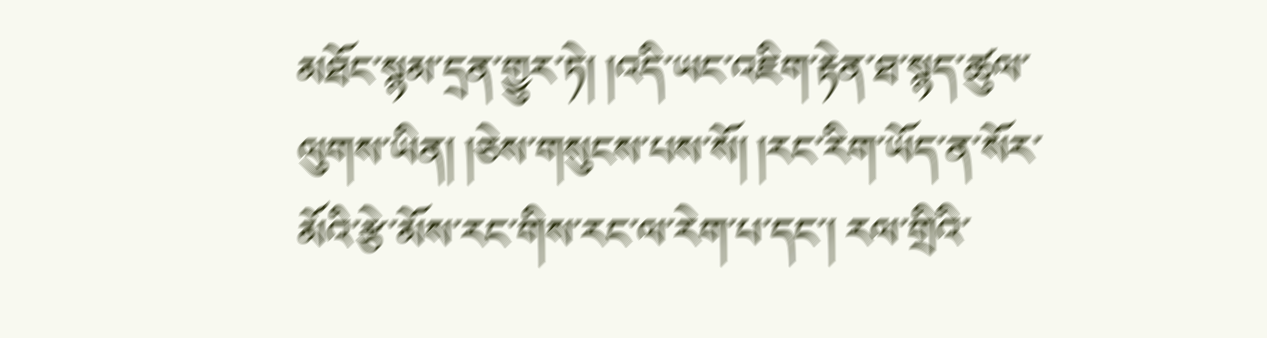མཐོང་སྙམ་དྲན་གྱུར་ཏེ། །འདི་ཡང་འཇིག་རྟེན་ཐ་སྙད་ཚུལ་ལུགས་ཡིན། །ཅེས་གསུངས་པས་སོ། །རང་རིག་ཡོད་ན་སོར་མོའི་རྩེ་མོས་རང་གིས་རང་ལ་རེག་པ་དང་། རལ་གྲིའི་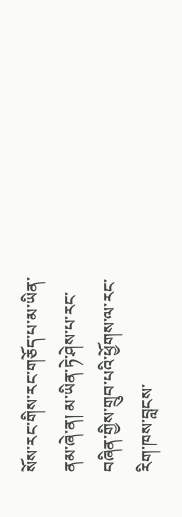སོས་རང་གིས་རང་གཅོད་པ་མ་ཡིན་ནམ་ཞེ་ན། མ་ཡིན་ཏེ་ཤེས་པ་རང་བཞིན་གྱིས་གྲུབ་པའི་ཕྱོགས་ལ་རང་རིག་ཁས་བླངས་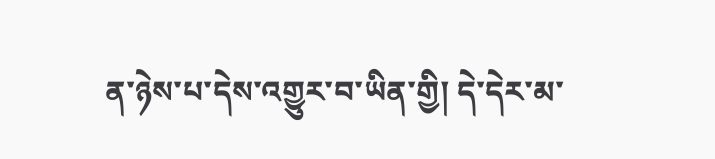ན་ཉེས་པ་དེས་འགྱུར་བ་ཡིན་གྱི། དེ་དེར་མ་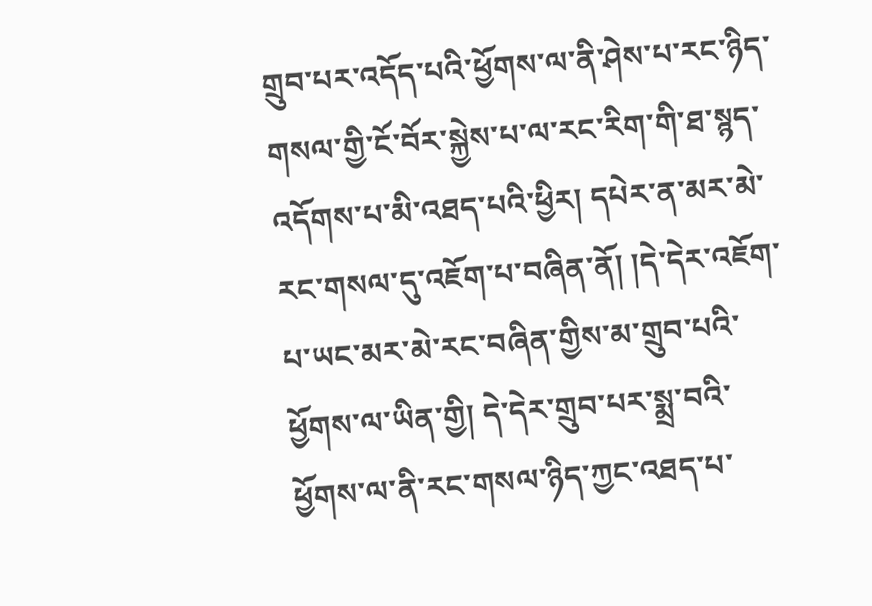གྲུབ་པར་འདོད་པའི་ཕྱོགས་ལ་ནི་ཤེས་པ་རང་ཉིད་གསལ་གྱི་ངོ་བོར་སྐྱེས་པ་ལ་རང་རིག་གི་ཐ་སྙད་འདོགས་པ་མི་འཐད་པའི་ཕྱིར། དཔེར་ན་མར་མེ་རང་གསལ་དུ་འཇོག་པ་བཞིན་ནོ། །དེ་དེར་འཇོག་པ་ཡང་མར་མེ་རང་བཞིན་གྱིས་མ་གྲུབ་པའི་ཕྱོགས་ལ་ཡིན་གྱི། དེ་དེར་གྲུབ་པར་སྨྲ་བའི་ཕྱོགས་ལ་ནི་རང་གསལ་ཉིད་ཀྱང་འཐད་པ་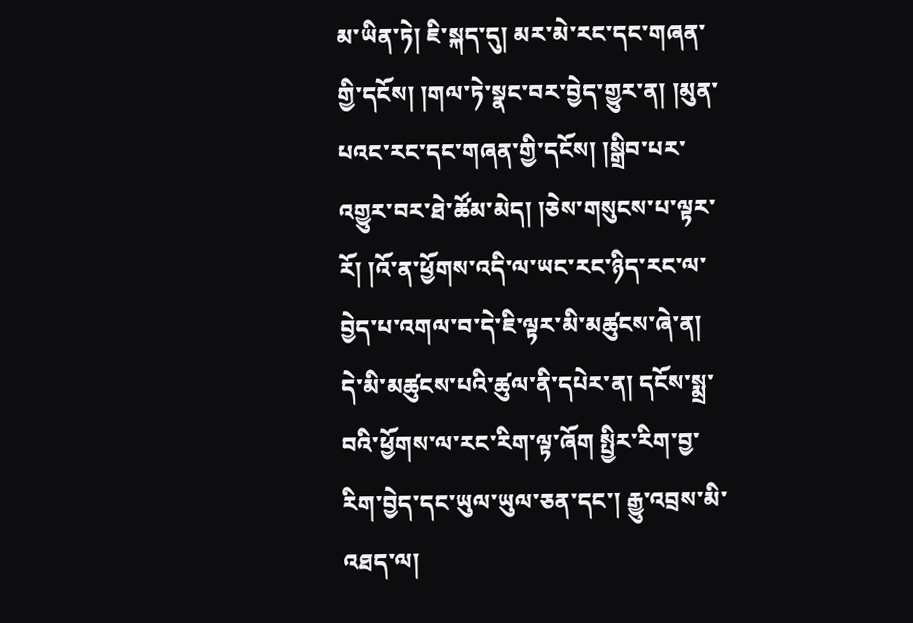མ་ཡིན་ཏེ། ཇི་སྐད་དུ། མར་མེ་རང་དང་གཞན་གྱི་དངོས། །གལ་ཏེ་སྣང་བར་བྱེད་གྱུར་ན། །མུན་པའང་རང་དང་གཞན་གྱི་དངོས། །སྒྲིབ་པར་འགྱུར་བར་ཐེ་ཚོམ་མེད། །ཅེས་གསུངས་པ་ལྟར་རོ། །འོ་ན་ཕྱོགས་འདི་ལ་ཡང་རང་ཉིད་རང་ལ་བྱེད་པ་འགལ་བ་དེ་ཇི་ལྟར་མི་མཚུངས་ཞེ་ན། དེ་མི་མཚུངས་པའི་ཚུལ་ནི་དཔེར་ན། དངོས་སྨྲ་བའི་ཕྱོགས་ལ་རང་རིག་ལྟ་ཞོག སྤྱིར་རིག་བྱ་རིག་བྱེད་དང་ཡུལ་ཡུལ་ཅན་དང་། རྒྱུ་འབྲས་མི་འཐད་ལ།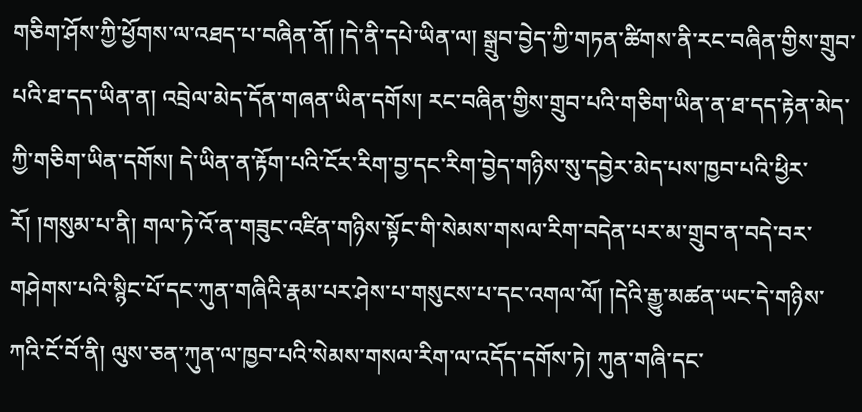གཅིག་ཤོས་ཀྱི་ཕྱོགས་ལ་འཐད་པ་བཞིན་ནོ། །དེ་ནི་དཔེ་ཡིན་ལ། སྒྲུབ་བྱེད་ཀྱི་གཏན་ཚིགས་ནི་རང་བཞིན་གྱིས་གྲུབ་པའི་ཐ་དད་ཡིན་ན། འབྲེལ་མེད་དོན་གཞན་ཡིན་དགོས། རང་བཞིན་གྱིས་གྲུབ་པའི་གཅིག་ཡིན་ན་ཐ་དད་རྟེན་མེད་ཀྱི་གཅིག་ཡིན་དགོས། དེ་ཡིན་ན་རྟོག་པའི་ངོར་རིག་བྱ་དང་རིག་བྱེད་གཉིས་སུ་དབྱེར་མེད་པས་ཁྱབ་པའི་ཕྱིར་རོ། །གསུམ་པ་ནི། གལ་ཏེ་འོ་ན་གཟུང་འཛིན་གཉིས་སྟོང་གི་སེམས་གསལ་རིག་བདེན་པར་མ་གྲུབ་ན་བདེ་བར་གཤེགས་པའི་སྙིང་པོ་དང་ཀུན་གཞིའི་རྣམ་པར་ཤེས་པ་གསུངས་པ་དང་འགལ་ལོ། །དེའི་རྒྱུ་མཚན་ཡང་དེ་གཉིས་ཀའི་ངོ་བོ་ནི། ལུས་ཅན་ཀུན་ལ་ཁྱབ་པའི་སེམས་གསལ་རིག་ལ་འདོད་དགོས་ཏེ། ཀུན་གཞི་དང་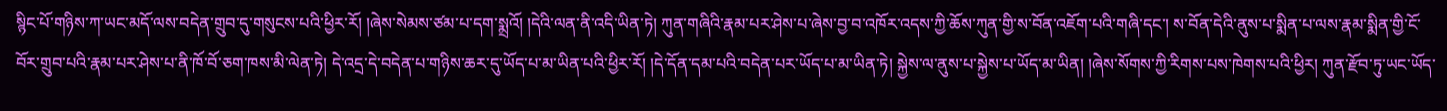སྙིང་པོ་གཉིས་ཀ་ཡང་མདོ་ལས་བདེན་གྲུབ་དུ་གསུངས་པའི་ཕྱིར་རོ། །ཞེས་སེམས་ཙམ་པ་དག་སྨྲའོ། །དེའི་ལན་ནི་འདི་ཡིན་ཏེ། ཀུན་གཞིའི་རྣམ་པར་ཤེས་པ་ཞེས་བྱ་བ་འཁོར་འདས་ཀྱི་ཆོས་ཀུན་གྱི་ས་བོན་འཇོག་པའི་གཞི་དང་། ས་བོན་དེའི་ནུས་པ་སྨིན་པ་ལས་རྣམ་སྨིན་གྱི་ངོ་བོར་གྲུབ་པའི་རྣམ་པར་ཤེས་པ་ནི་ཁོ་བོ་ཅག་ཁས་མི་ལེན་ཏེ། དེ་འདྲ་དེ་བདེན་པ་གཉིས་ཆར་དུ་ཡོད་པ་མ་ཡིན་པའི་ཕྱིར་རོ། །དེ་དོན་དམ་པའི་བདེན་པར་ཡོད་པ་མ་ཡིན་ཏེ། སྐྱེས་ལ་ནུས་པ་སྐྱེས་པ་ཡོད་མ་ཡིན། །ཞེས་སོགས་ཀྱི་རིགས་པས་ཁེགས་པའི་ཕྱིར། ཀུན་རྫོབ་ཏུ་ཡང་ཡོད་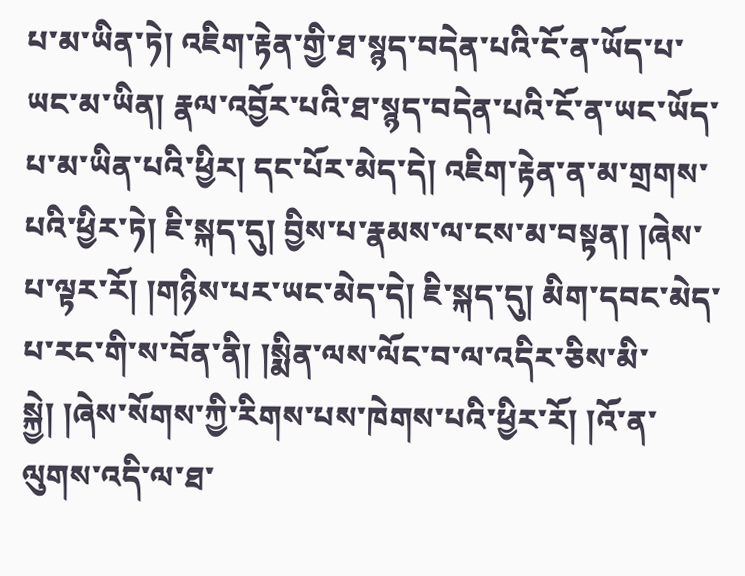པ་མ་ཡིན་ཏེ། འཇིག་རྟེན་གྱི་ཐ་སྙད་བདེན་པའི་ངོ་ན་ཡོད་པ་ཡང་མ་ཡིན། རྣལ་འབྱོར་པའི་ཐ་སྙད་བདེན་པའི་ངོ་ན་ཡང་ཡོད་པ་མ་ཡིན་པའི་ཕྱིར། དང་པོར་མེད་དེ། འཇིག་རྟེན་ན་མ་གྲགས་པའི་ཕྱིར་ཏེ། ཇི་སྐད་དུ། བྱིས་པ་རྣམས་ལ་ངས་མ་བསྟན། །ཞེས་པ་ལྟར་རོ། །གཉིས་པར་ཡང་མེད་དེ། ཇི་སྐད་དུ། མིག་དབང་མེད་པ་རང་གི་ས་བོན་ནི། །སྨིན་ལས་ལོང་བ་ལ་འདིར་ཅིས་མི་སྐྱེ། །ཞེས་སོགས་ཀྱི་རིགས་པས་ཁེགས་པའི་ཕྱིར་རོ། །འོ་ན་ལུགས་འདི་ལ་ཐ་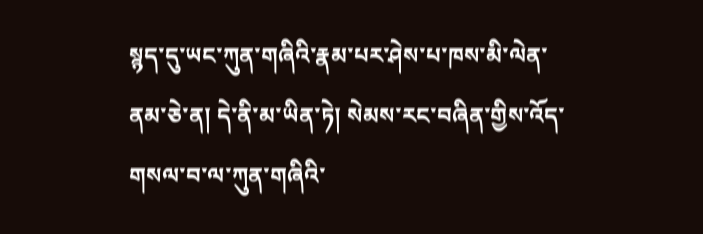སྙད་དུ་ཡང་ཀུན་གཞིའི་རྣམ་པར་ཤེས་པ་ཁས་མི་ལེན་ནམ་ཅེ་ན། དེ་ནི་མ་ཡིན་ཏེ། སེམས་རང་བཞིན་གྱིས་འོད་གསལ་བ་ལ་ཀུན་གཞིའི་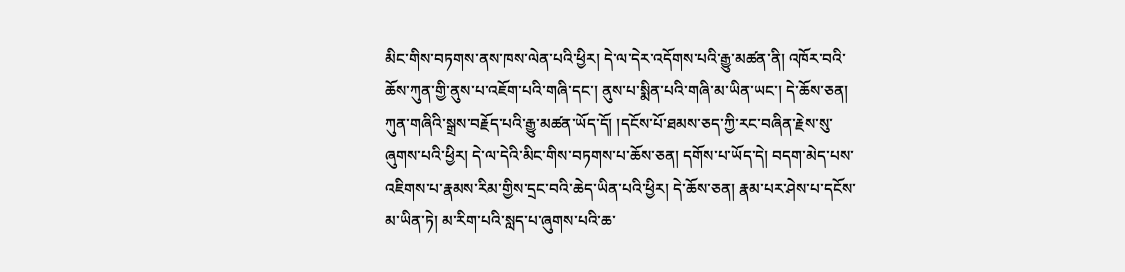མིང་གིས་བཏགས་ནས་ཁས་ལེན་པའི་ཕྱིར། དེ་ལ་དེར་འདོགས་པའི་རྒྱུ་མཚན་ནི། འཁོར་བའི་ཆོས་ཀུན་གྱི་ནུས་པ་འཇོག་པའི་གཞི་དང་། ནུས་པ་སྨིན་པའི་གཞི་མ་ཡིན་ཡང་། དེ་ཆོས་ཅན། ཀུན་གཞིའི་སྒྲས་བརྗོད་པའི་རྒྱུ་མཚན་ཡོད་དོ། །དངོས་པོ་ཐམས་ཅད་ཀྱི་རང་བཞིན་རྗེས་སུ་ཞུགས་པའི་ཕྱིར། དེ་ལ་དེའི་མིང་གིས་བཏགས་པ་ཆོས་ཅན། དགོས་པ་ཡོད་དེ། བདག་མེད་པས་འཇིགས་པ་རྣམས་རིམ་གྱིས་དྲང་བའི་ཆེད་ཡིན་པའི་ཕྱིར། དེ་ཆོས་ཅན། རྣམ་པར་ཤེས་པ་དངོས་མ་ཡིན་ཏེ། མ་རིག་པའི་སླད་པ་ཞུགས་པའི་ཆ་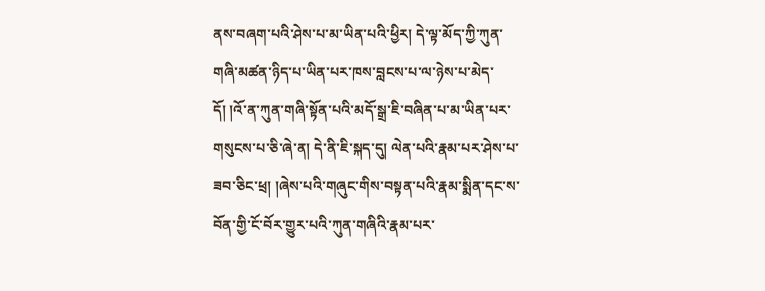ནས་བཞག་པའི་ཤེས་པ་མ་ཡིན་པའི་ཕྱིར། དེ་ལྟ་མོད་ཀྱི་ཀུན་གཞི་མཚན་ཉིད་པ་ཡིན་པར་ཁས་བླངས་པ་ལ་ཉེས་པ་མེད་དོ། །འོ་ན་ཀུན་གཞི་སྟོན་པའི་མདོ་སྒྲ་ཇི་བཞིན་པ་མ་ཡིན་པར་གསུངས་པ་ཅི་ཞེ་ན། དེ་ནི་ཇི་སྐད་དུ། ལེན་པའི་རྣམ་པར་ཤེས་པ་ཟབ་ཅིང་ཕྲ། །ཞེས་པའི་གཞུང་གིས་བསྟན་པའི་རྣམ་སྨིན་དང་ས་བོན་གྱི་ངོ་བོར་གྱུར་པའི་ཀུན་གཞིའི་རྣམ་པར་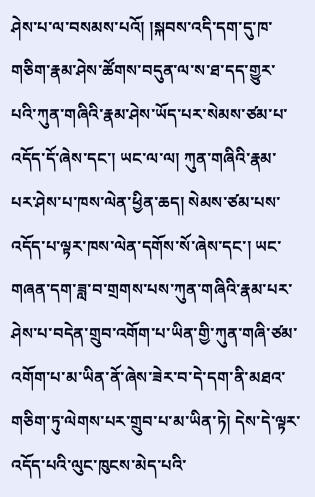ཤེས་པ་ལ་བསམས་པའོ། །སྐབས་འདི་དག་དུ་ཁ་གཅིག་རྣམ་ཤེས་ཚོགས་བདུན་ལ་ས་ཐ་དད་གྱུར་པའི་ཀུན་གཞིའི་རྣམ་ཤེས་ཡོད་པར་སེམས་ཙམ་པ་འདོད་དོ་ཞེས་དང་། ཡང་ལ་ལ། ཀུན་གཞིའི་རྣམ་པར་ཤེས་པ་ཁས་ལེན་ཕྱིན་ཆད། སེམས་ཙམ་པས་འདོད་པ་ལྟར་ཁས་ལེན་དགོས་སོ་ཞེས་དང་། ཡང་གཞན་དག་ཟླ་བ་གྲགས་པས་ཀུན་གཞིའི་རྣམ་པར་ཤེས་པ་བདེན་གྲུབ་འགོག་པ་ཡིན་གྱི་ཀུན་གཞི་ཙམ་འགོག་པ་མ་ཡིན་ནོ་ཞེས་ཟེར་བ་དེ་དག་ནི་མཐའ་གཅིག་ཏུ་ལེགས་པར་གྲུབ་པ་མ་ཡིན་ཏེ། དེས་དེ་ལྟར་འདོད་པའི་ལུང་ཁུངས་མེད་པའི་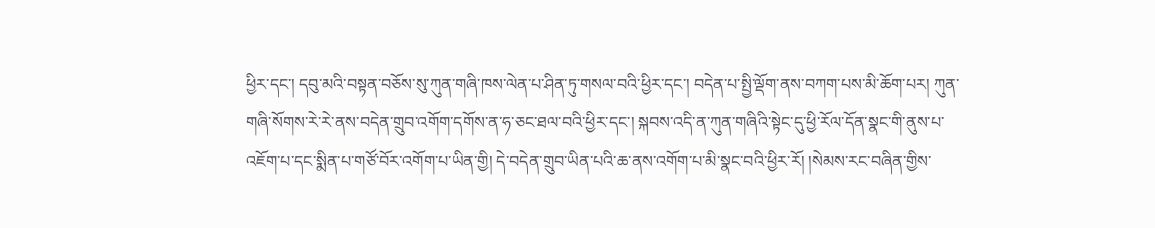ཕྱིར་དང་། དབུ་མའི་བསྟན་བཅོས་སུ་ཀུན་གཞི་ཁས་ལེན་པ་ཤིན་ཏུ་གསལ་བའི་ཕྱིར་དང་། བདེན་པ་སྤྱི་ལྡོག་ནས་བཀག་པས་མི་ཆོག་པར། ཀུན་གཞི་སོགས་རེ་རེ་ནས་བདེན་གྲུབ་འགོག་དགོས་ན་ཧ་ཅང་ཐལ་བའི་ཕྱིར་དང་། སྐབས་འདི་ན་ཀུན་གཞིའི་སྟེང་དུ་ཕྱི་རོལ་དོན་སྣང་གི་ནུས་པ་འཇོག་པ་དང་སྨིན་པ་གཙོ་བོར་འགོག་པ་ཡིན་གྱི། དེ་བདེན་གྲུབ་ཡིན་པའི་ཆ་ནས་འགོག་པ་མི་སྣང་བའི་ཕྱིར་རོ། །སེམས་རང་བཞིན་གྱིས་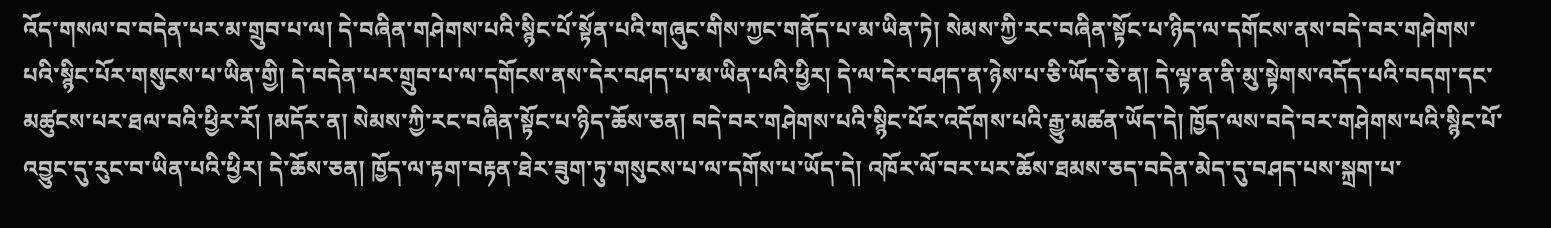འོད་གསལ་བ་བདེན་པར་མ་གྲུབ་པ་ལ། དེ་བཞིན་གཤེགས་པའི་སྙིང་པོ་སྟོན་པའི་གཞུང་གིས་ཀྱང་གནོད་པ་མ་ཡིན་ཏེ། སེམས་ཀྱི་རང་བཞིན་སྟོང་པ་ཉིད་ལ་དགོངས་ནས་བདེ་བར་གཤེགས་པའི་སྙིང་པོར་གསུངས་པ་ཡིན་གྱི། དེ་བདེན་པར་གྲུབ་པ་ལ་དགོངས་ནས་དེར་བཤད་པ་མ་ཡིན་པའི་ཕྱིར། དེ་ལ་དེར་བཤད་ན་ཉེས་པ་ཅི་ཡོད་ཅེ་ན། དེ་ལྟ་ན་ནི་མུ་སྟེགས་འདོད་པའི་བདག་དང་མཚུངས་པར་ཐལ་བའི་ཕྱིར་རོ། །མདོར་ན། སེམས་ཀྱི་རང་བཞིན་སྟོང་པ་ཉིད་ཆོས་ཅན། བདེ་བར་གཤེགས་པའི་སྙིང་པོར་འདོགས་པའི་རྒྱུ་མཚན་ཡོད་དེ། ཁྱོད་ལས་བདེ་བར་གཤེགས་པའི་སྙིང་པོ་འབྱུང་དུ་རུང་བ་ཡིན་པའི་ཕྱིར། དེ་ཆོས་ཅན། ཁྱོད་ལ་རྟག་བརྟན་ཐེར་ཟུག་ཏུ་གསུངས་པ་ལ་དགོས་པ་ཡོད་དེ། འཁོར་ལོ་བར་པར་ཆོས་ཐམས་ཅད་བདེན་མེད་དུ་བཤད་པས་སྐྲག་པ་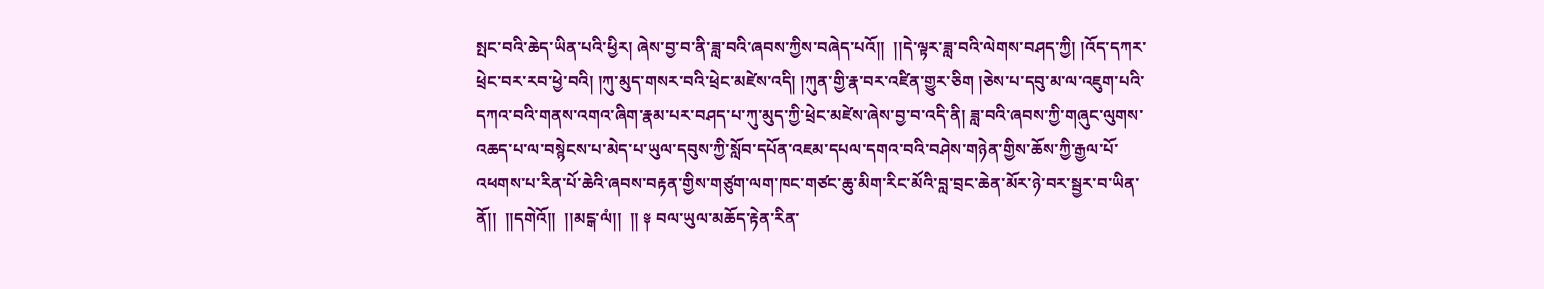སྤང་བའི་ཆེད་ཡིན་པའི་ཕྱིར། ཞེས་བྱ་བ་ནི་ཟླ་བའི་ཞབས་ཀྱིས་བཞེད་པའོ།།  །།དེ་ལྟར་ཟླ་བའི་ལེགས་བཤད་ཀྱི། །འོད་དཀར་ཕྲེང་བར་རབ་ཕྱེ་བའི། །ཀུ་མུད་གསར་བའི་ཕྲེང་མཛེས་འདི། །ཀུན་གྱི་རྣ་བར་འཛིན་གྱུར་ཅིག །ཅེས་པ་དབུ་མ་ལ་འཇུག་པའི་དཀའ་བའི་གནས་འགའ་ཞིག་རྣམ་པར་བཤད་པ་ཀུ་མུད་ཀྱི་ཕྲེང་མཛེས་ཞེས་བྱ་བ་འདི་ནི། ཟླ་བའི་ཞབས་ཀྱི་གཞུང་ལུགས་འཆད་པ་ལ་བསྙེངས་པ་མེད་པ་ཡུལ་དབུས་ཀྱི་སློབ་དཔོན་འཇམ་དཔལ་དགའ་བའི་བཤེས་གཉེན་གྱིས་ཆོས་ཀྱི་རྒྱལ་པོ་འཕགས་པ་རིན་པོ་ཆེའི་ཞབས་བརྟན་གྱིས་གཙུག་ལག་ཁང་གཙང་ཆུ་མིག་རིང་མོའི་བླ་བྲང་ཆེན་མོར་ཉེ་བར་སྦྱར་བ་ཡིན་ནོ།།  །།དགེའོ།།  །།མངྒ་ལཾ།།  །། ༈ བལ་ཡུལ་མཆོད་རྟེན་རིན་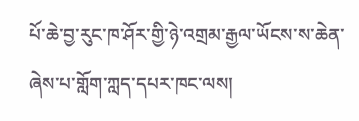པོ་ཆེ་བྱ་རུང་ཁ་ཤོར་གྱི་ཉེ་འགྲམ་རྒྱལ་ཡོངས་ས་ཆེན་ཞེས་པ་གློག་ཀླད་དཔར་ཁང་ལས།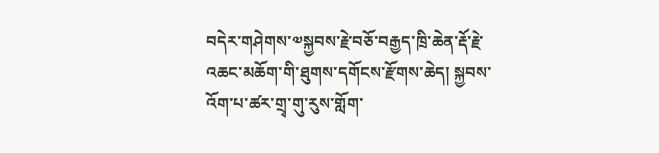བདེར་གཤེགས་༧སྐྱབས་རྗེ་བཅོ་བརྒྱད་ཁྲི་ཆེན་རྡོ་རྗེ་འཆང་མཆོག་གི་ཐུགས་དགོངས་རྫོགས་ཆེད། སྐྱབས་འོག་པ་ཚར་གྲྭ་གུ་རུས་གློག་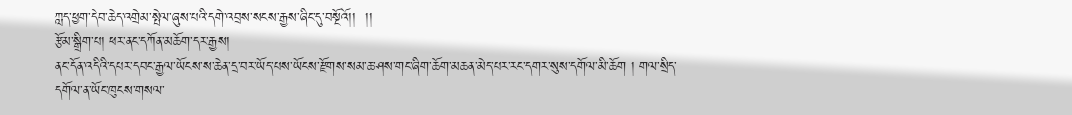ཀླད་ཕྱག་དེབ་ཆེད་འགྲེམ་སྤེལ་ཞུས་པའི་དགེ་འབྲས་སངས་རྒྱས་ཞིང་དུ་བསྔོའོ།།  །།
རྩོམ་སྒྲིག་པ། ཕར་ནང་དཀོན་མཆོག་དར་རྒྱས།
ནང་དོན་འདིའི་དཔར་དབང་རྒྱལ་ཡོངས་ས་ཆེན་དྲ་བར་ཡོད་པས་ཡོངས་རྫོགས་སམ་ཆ་ཤས་གང་ཞིག་ཆོག་མཆན་མེད་པར་རང་དགར་སུས་དགོལ་མི་ཆོག ། གལ་སྲིད་དགོལ་ན་ཡོང་ཁུངས་གསལ་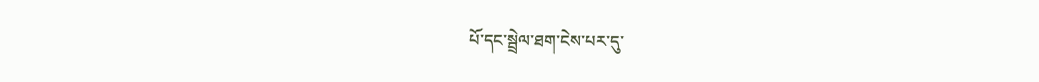པོ་དང་སྦྲེལ་ཐག་ངེས་པར་དུ་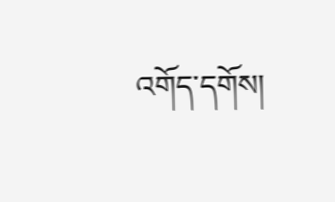འགོད་དགོས།